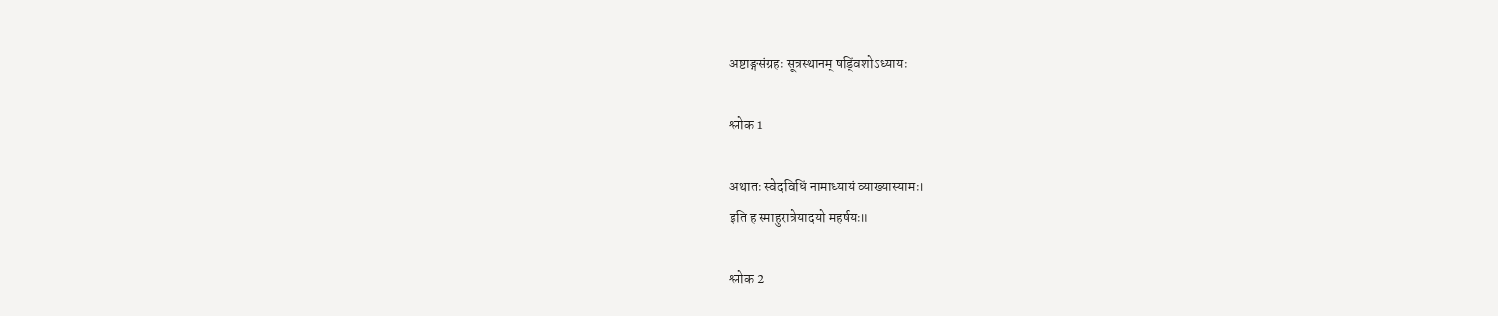अष्टाङ्गसंग्रहः सूत्रस्थानम् षड्विंशोऽध्यायः

श्लोक 1

अथातः स्वेदविधिं नामाध्यायं व्याख्यास्यामः।
इति ह स्माहुरात्रेयादयो महर्षयः॥

श्लोक 2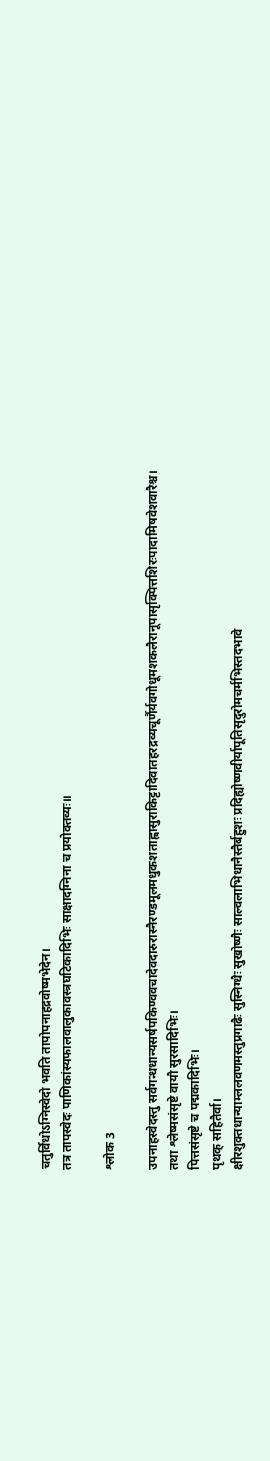चतुर्विधोऽग्निस्वेदो भवति तापोपनाहद्रवोष्मभेदेन।
तत्र तापस्वेदः पाणिकांस्यफालवालुकावस्त्रघटिकादिभिः साक्षादग्निना च प्रयोक्तव्यः॥

श्लोक 3

उपनाहस्वेदस्तु सर्वगन्धधान्यसर्षपकिण्ववचादेवदारुरास्नैरण्डमूलमधुकशताह्वासुराकिट्टादिवातहरद्रव्यचूर्णैर्यवगोधूमशकलैरानूपासृक्पित्तशिरःपादामिषवेशवारैश्च।
तथा श्लेष्मसंसृष्टे वायौ सुरसादिभिः।
पित्तसंसृष्टे च पद्मकादिभिः।
पृथक् सहितैर्वा।
क्षीरशुक्तधान्याम्ललवणमस्तुप्रगाढैः सुस्निग्धैः सुखोष्णैः साल्वलाभिधानैस्तैर्बहुशः प्रदिह्योष्णवीर्यापूतिसृदुरोमचर्मभिस्तदभावे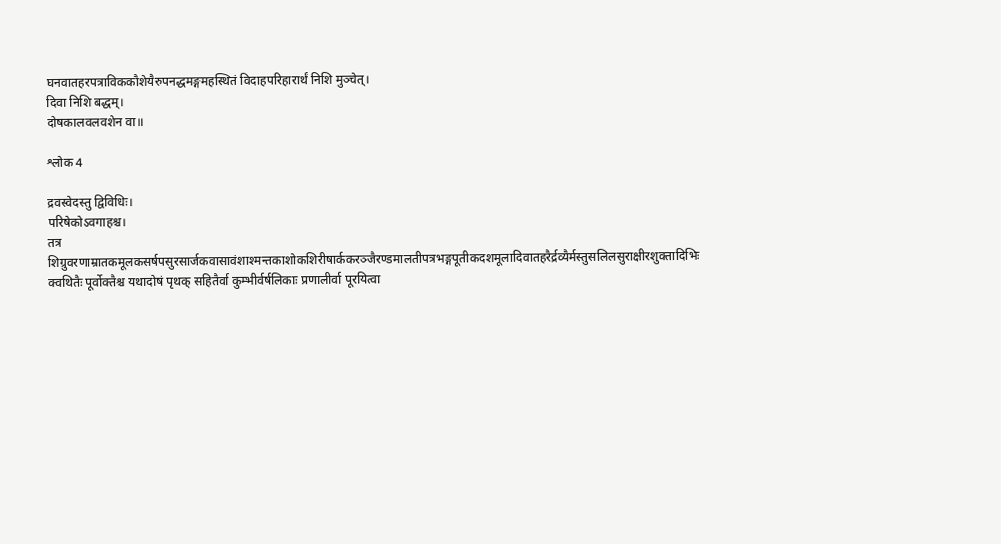घनवातहरपत्राविककौशेयैरुपनद्धमङ्गमहस्थितं विदाहपरिहारार्थं निशि मुञ्चेत्।
दिवा निशि बद्धम्।
दोषकालवलवशेन वा॥

श्लोक 4

द्रवस्वेदस्तु द्विविधिः।
परिषेकोऽवगाहश्च।
तत्र शिग्रुवरणाम्रातकमूलकसर्षपसुरसार्जकवासावंशाश्मन्तकाशोकशिरीषार्ककरञ्जैरण्डमालतीपत्रभङ्गपूतीकदशमूलादिवातहरैर्द्रव्यैर्मस्तुसलिलसुराक्षीरशुक्तादिभिः क्वथितैः पूर्वोक्तैश्च यथादोषं पृथक् सहितैर्वा कुम्भीर्वर्षलिकाः प्रणालीर्वा पूरयित्वा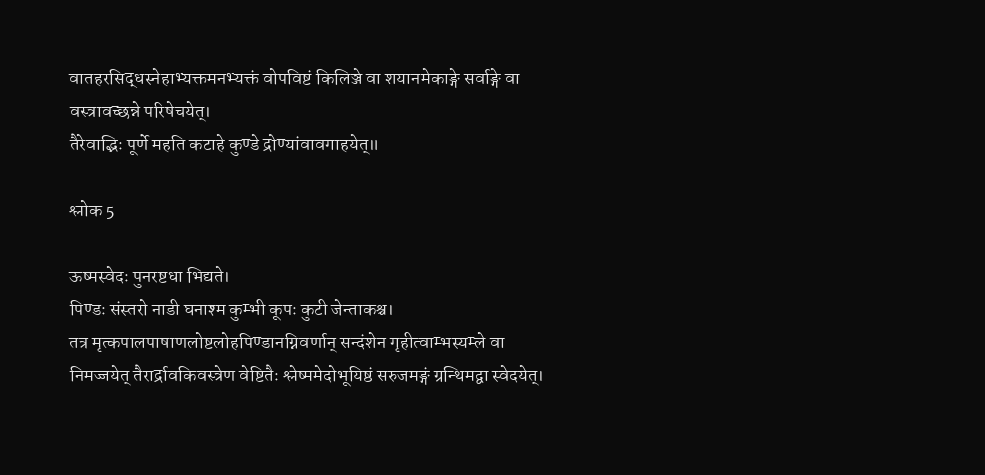वातहरसिद्धस्नेहाभ्यक्तमनभ्यक्तं वोपविष्टं किलिञ्जे वा शयानमेकाङ्गे सर्वाङ्गे वा वस्त्रावच्छन्ने परिषेचयेत्।
तैरेवाद्भिः पूर्णे महति कटाहे कुण्डे द्रोण्यांवावगाहयेत्॥

श्लोक 5

ऊष्मस्वेदः पुनरष्टधा भिद्यते।
पिण्डः संस्तरो नाडी घनाश्म कुम्भी कूपः कुटी जेन्ताकश्च।
तत्र मृत्कपालपाषाणलोष्टलोहपिण्डानग्निवर्णान् सन्दंशेन गृहीत्वाम्भस्यम्ले वा निमज्जयेत् तैरार्द्रावकिवस्त्रेण वेष्टितैः श्लेष्ममेदोभूयिष्ठं सरुजमङ्गं ग्रन्थिमद्वा स्वेदयेत्।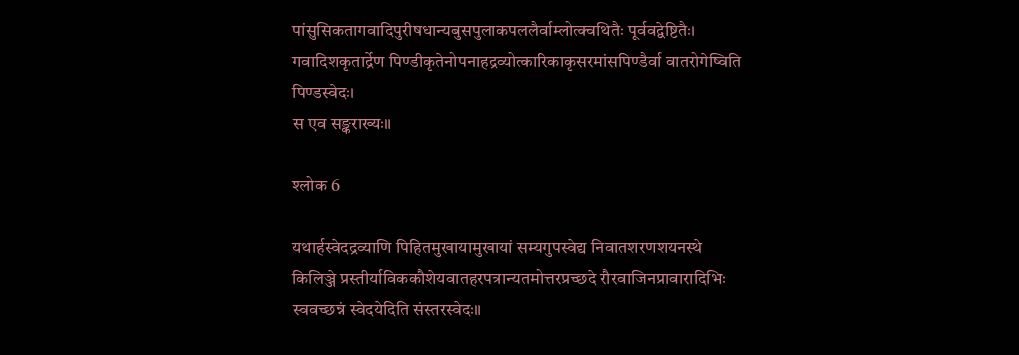पांसुसिकतागवादिपुरीषधान्यबुसपुलाकपललैर्वाम्लोत्क्वथितैः पूर्ववद्वेष्टितैः।
गवादिशकृतार्द्रेण पिण्डीकृतेनोपनाहद्रव्योत्कारिकाकृसरमांसपिण्डैर्वा वातरोगेष्विति पिण्डस्वेदः।
स एव सङ्कराख्यः॥

श्लोक 6

यथार्हस्वेदद्रव्याणि पिहितमुखायामुखायां सम्यगुपस्वेद्य निवातशरणशयनस्थे किलिञ्जे प्रस्तीर्याविककौशेयवातहरपत्रान्यतमोत्तरप्रच्छदे रौरवाजिनप्रावारादिभिः स्ववच्छन्नं स्वेदयेदिति संस्तरस्वेदः॥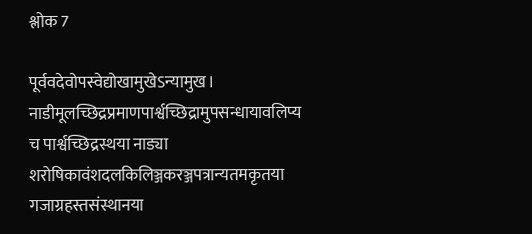श्लोक 7

पूर्ववदेवोपस्वेद्योखामुखेऽन्यामुख।
नाडीमूलच्छिद्रप्रमाणपार्श्वच्छिद्रामुपसन्धायावलिप्य च पार्श्वच्छिद्रस्थया नाड्या शरोषिकावंशदलकिलिञ्जकरञ्जपत्रान्यतमकृतया गजाग्रहस्तसंस्थानया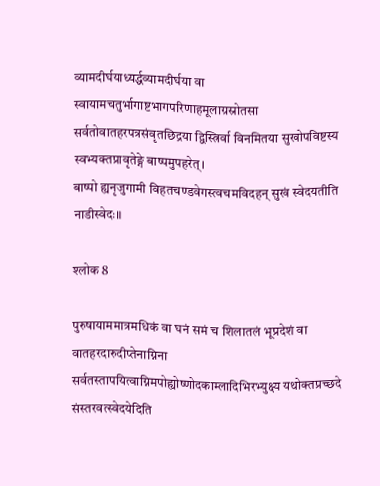व्यामदीर्घयाध्यर्द्धव्यामदीर्घया वा स्वायामचतुर्भागाष्टभागपरिणाहमूलाग्रस्रोतसा सर्वतोवातहरपत्रसंवृतछिद्रया द्विस्त्रिर्वा विनमितया सुखोपविष्टस्य स्वभ्यक्तप्रावृतेङ्गे बाष्पमुपहरेत्।
बाष्पो ह्यनृजुगामी विहतचण्डवेगस्त्वचमविदहन् सुखं स्वेदयतीति नाडीस्वेदः॥

श्लोक 8

पुरुषायाममात्रमधिकं वा घनं समं च शिलातलं भूप्रदेशं वा वातहरदारुदीप्तेनाग्निना सर्वतस्तापयित्वाग्निमपोह्योष्णोदकाम्लादिभिरभ्युक्ष्य यथोक्तप्रच्छदे संस्तरवत्स्वेदयेदिति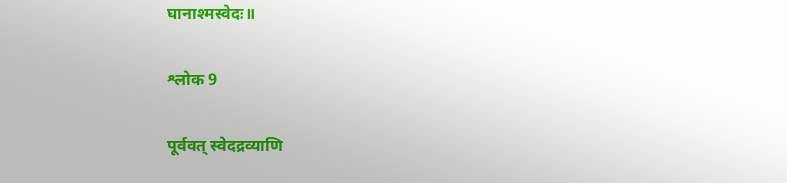घानाश्मस्वेदः॥

श्लोक 9

पूर्ववत् स्वेदद्रव्याणि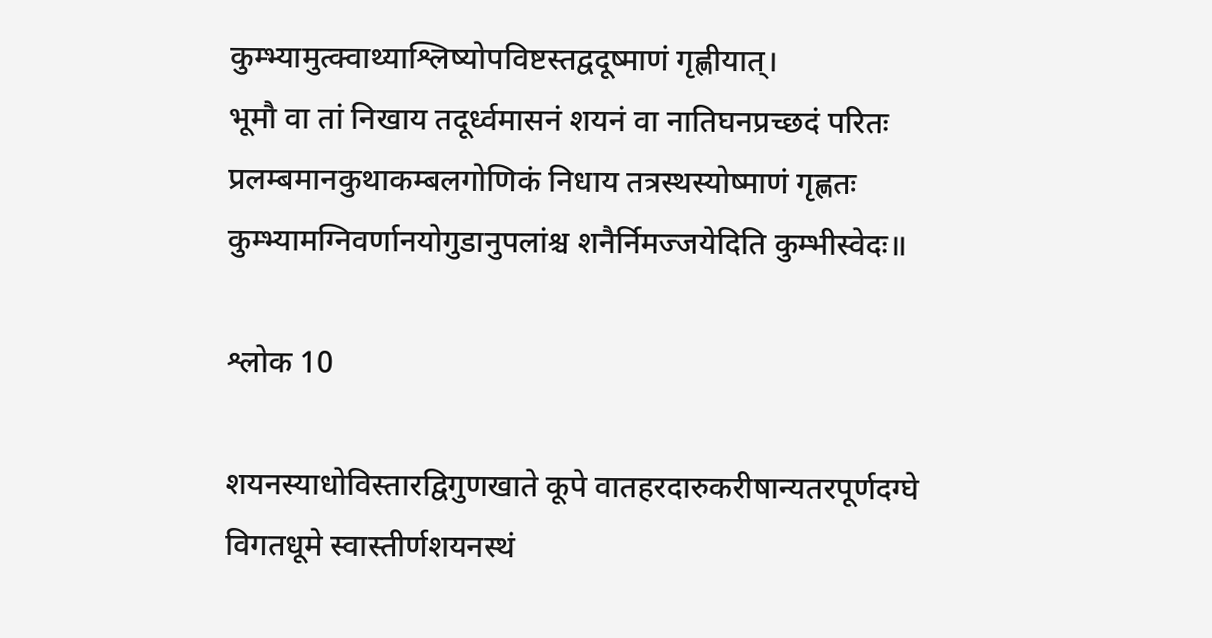कुम्भ्यामुत्क्वाथ्याश्लिष्योपविष्टस्तद्वदूष्माणं गृह्णीयात्।
भूमौ वा तां निखाय तदूर्ध्वमासनं शयनं वा नातिघनप्रच्छदं परितः प्रलम्बमानकुथाकम्बलगोणिकं निधाय तत्रस्थस्योष्माणं गृह्णतः कुम्भ्यामग्निवर्णानयोगुडानुपलांश्च शनैर्निमज्जयेदिति कुम्भीस्वेदः॥

श्लोक 10

शयनस्याधोविस्तारद्विगुणखाते कूपे वातहरदारुकरीषान्यतरपूर्णदग्घे विगतधूमे स्वास्तीर्णशयनस्थं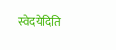स्वेदयेदिति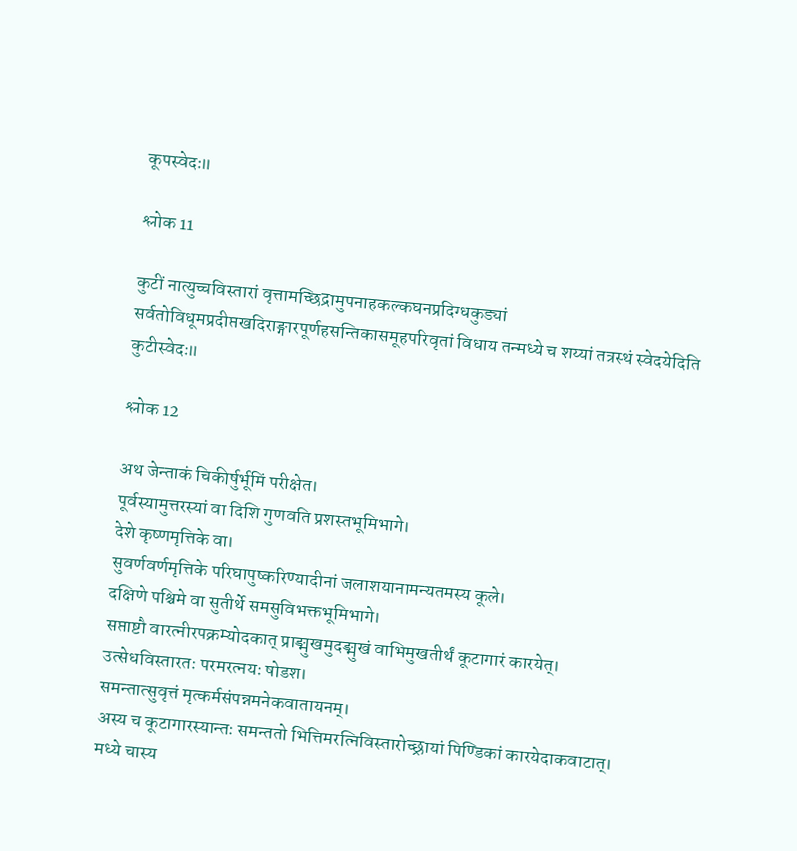कूपस्वेदः॥

श्लोक 11

कुटीं नात्युच्चविस्तारां वृत्तामच्छिद्रामुपनाहकल्कघनप्रदिग्धकुड्यां सर्वतोविधूमप्रदीप्तखदिराङ्गारपूर्णहसन्तिकासमूहपरिवृतां विधाय तन्मध्ये च शय्यां तत्रस्थं स्वेदयेदिति कुटीस्वेदः॥

श्लोक 12

अथ जेन्ताकं चिकीर्षुर्भूमिं परीक्षेत।
पूर्वस्यामुत्तरस्यां वा दिशि गुणवति प्रशस्तभूमिभागे।
देशे कृष्णमृत्तिके वा।
सुवर्णवर्णमृत्तिके परिघापुष्करिण्यादीनां जलाशयानामन्यतमस्य कूले।
दक्षिणे पश्चिमे वा सुतीर्थे समसुविभक्तभूमिभागे।
सप्ताष्टौ वारत्नीरपक्रम्योदकात् प्राङ्मुखमुदङ्मुखं वाभिमुखतीर्थं कूटागारं कारयेत्।
उत्सेधविस्तारतः परमरत्नयः षोडश।
समन्तात्सुवृत्तं मृत्कर्मसंपन्नमनेकवातायनम्।
अस्य च कूटागारस्यान्तः समन्ततो भित्तिमरत्निविस्तारोच्छ्रायां पिण्डिकां कारयेदाकवाटात्।
मध्ये चास्य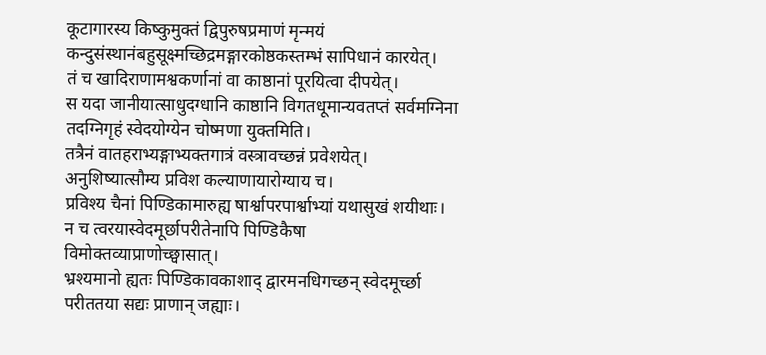कूटागारस्य किष्कुमुक्तं द्विपुरुषप्रमाणं मृन्मयं कन्दुसंस्थानंबहुसूक्ष्मच्छिद्रमङ्गारकोष्ठकस्तम्भं सापिधानं कारयेत्।
तं च खादिराणामश्वकर्णानां वा काष्ठानां पूरयित्वा दीपयेत्।
स यदा जानीयात्साधुदग्धानि काष्ठानि विगतधूमान्यवतप्तं सर्वमग्निना तदग्निगृहं स्वेदयोग्येन चोष्मणा युक्तमिति।
तत्रैनं वातहराभ्यङ्गाभ्यक्तगात्रं वस्त्रावच्छन्नं प्रवेशयेत्।
अनुशिष्यात्सौम्य प्रविश कल्याणायारोग्याय च।
प्रविश्य चैनां पिण्डिकामारुह्य षार्श्वापरपार्श्वाभ्यां यथासुखं शयीथाः।
न च त्वरयास्वेदमूर्छापरीतेनापि पिण्डिकैषा विमोक्तव्याप्राणोच्छ्वासात्।
भ्रश्यमानो ह्यतः पिण्डिकावकाशाद् द्वारमनधिगच्छन् स्वेदमूर्च्छा परीततया सद्यः प्राणान् जह्याः।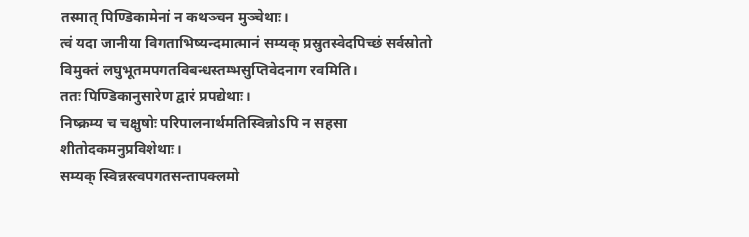तस्मात् पिण्डिकामेनां न कथञ्चन मुञ्चेथाः।
त्वं यदा जानीया विगताभिष्यन्दमात्मानं सम्यक् प्रस्रुतस्वेदपिच्छं सर्वस्रोतो विमुक्तं लघुभूतमपगतविबन्धस्तम्भसुप्तिवेदनाग रवमिति।
ततः पिण्डिकानुसारेण द्वारं प्रपद्येथाः।
निष्क्रम्य च चक्षुषोः परिपालनार्थमतिस्विन्नोऽपि न सहसा शीतोदकमनुप्रविशेथाः।
सम्यक् स्विन्नस्त्वपगतसन्तापक्लमो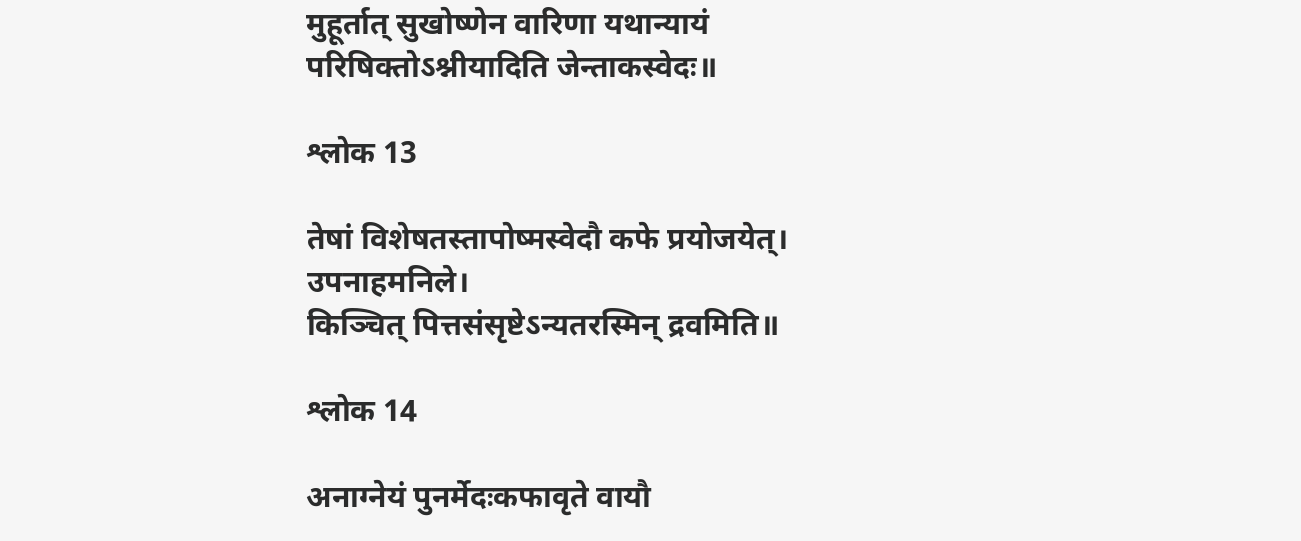मुहूर्तात् सुखोष्णेन वारिणा यथान्यायं परिषिक्तोऽश्नीयादिति जेन्ताकस्वेदः॥

श्लोक 13

तेषां विशेषतस्तापोष्मस्वेदौ कफे प्रयोजयेत्।
उपनाहमनिले।
किञ्चित् पित्तसंसृष्टेऽन्यतरस्मिन् द्रवमिति॥

श्लोक 14

अनाग्नेयं पुनर्मेदःकफावृते वायौ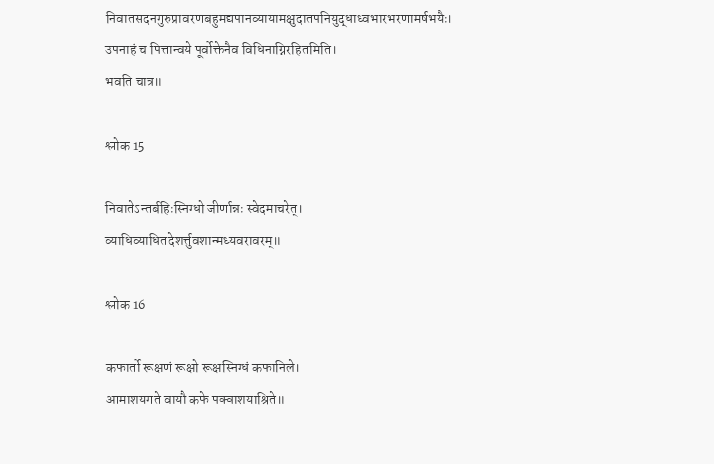निवातसदनगुरुप्रावरणबहुमद्यपानव्यायामक्षुदातपनियुद्धाध्वभारभरणामर्षभयैः।
उपनाहं च पित्तान्वये पूर्वोक्तेनैव विधिनाग्निरहितमिति।
भवति चात्र॥

श्लोक 15

निवातेऽन्तर्बहिःस्निग्धो जीर्णान्नः स्वेदमाचरेत्।
व्याधिव्याधितदेशर्त्तुवशान्मध्यवरावरम्॥

श्लोक 16

कफार्तो रूक्षणं रूक्षो रूक्षस्निग्धं कफानिले।
आमाशयगते वायौ कफे पक्वाशयाश्रिते॥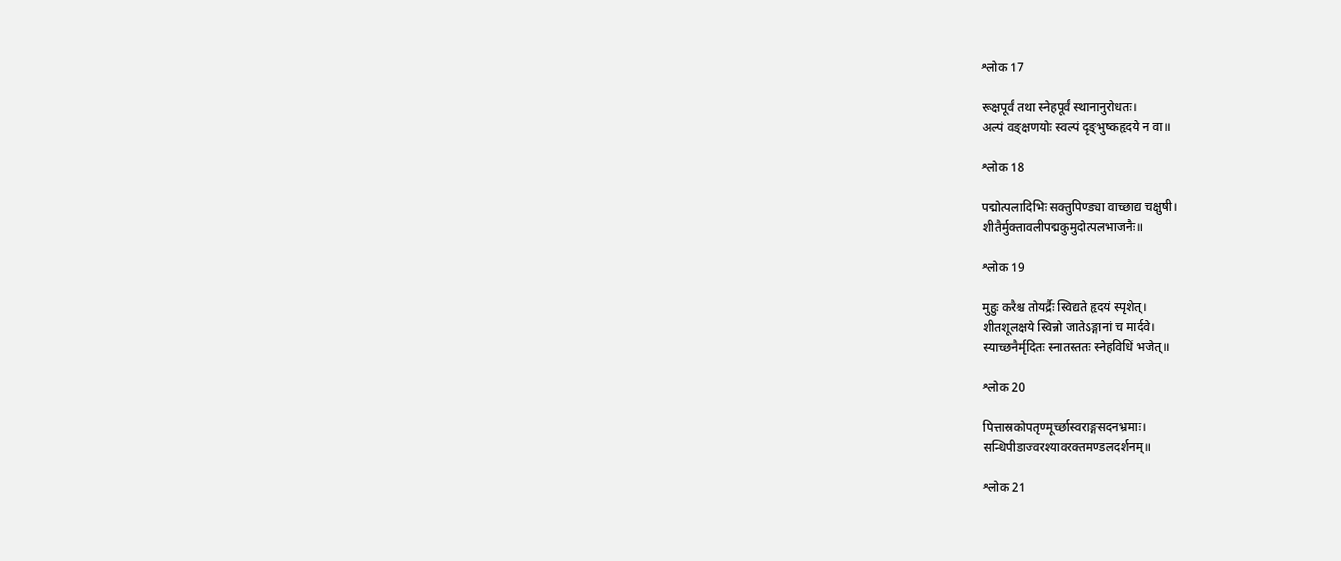श्लोक 17

रूक्षपूर्वं तथा स्नेहपूर्वं स्थानानुरोधतः।
अल्पं वङ्क्षणयोः स्वल्पं दृङ्भुष्कहृदये न वा॥

श्लोक 18

पद्मोत्पलादिभिः सक्तुपिण्ड्या वाच्छाद्य चक्षुषी।
शीतैर्मुक्तावलीपद्मकुमुदोत्पलभाजनैः॥

श्लोक 19

मुहुः करैश्च तोयर्द्रैः स्विद्यते हृदयं स्पृशेत्।
शीतशूलक्षये स्विन्नो जातेऽङ्गानां च मार्दवे।
स्याच्छनैर्मृदितः स्नातस्ततः स्नेहविधिं भजेत्॥

श्लोक 20

पित्तास्रकोपतृण्मूर्च्छास्वराङ्गसदनभ्रमाः।
सन्धिपीडाज्वरश्यावरक्तमण्डलदर्शनम्॥

श्लोक 21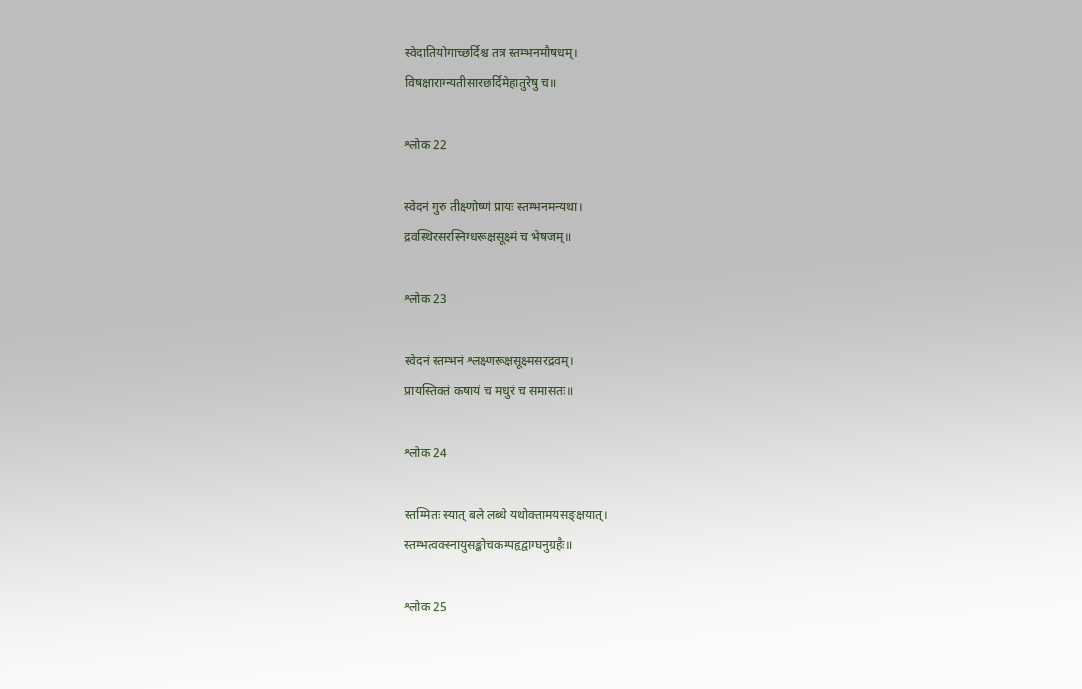स्वेदातियोगाच्छर्दिश्च तत्र स्तम्भनमौषधम्।
विषक्षाराग्न्यतीसारछर्दिमेहातुरेषु च॥

श्लोक 22

स्वेदनं गुरु तीक्ष्णोष्णं प्रायः स्तम्भनमन्यथा।
द्रवस्थिरसरस्निग्धरूक्षसूक्ष्मं च भेषजम्॥

श्लोक 23

स्वेदनं स्तम्भनं श्लक्ष्णरूक्षसूक्ष्मसरद्रवम्।
प्रायस्तिक्तं कषायं च मधुरं च समासतः॥

श्लोक 24

स्तम्मितः स्यात् बले लब्धे यथोक्तामयसङ्क्षयात्।
स्तम्भत्वक्स्नायुसङ्कोचकम्पहृद्वाग्घनुग्रहैः॥

श्लोक 25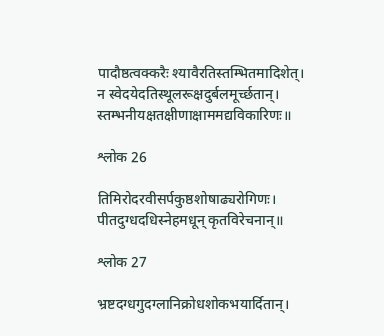पादौष्ठत्वक्करैः श्यावैरतिस्तम्भितमादिशेत्।
न स्वेदयेदतिस्थूलरूक्षदुर्बलमूर्च्छतान्।
स्तम्भनीयक्षतक्षीणाक्षाममद्यविकारिणः॥

श्लोक 26

तिमिरोदरवीसर्पकुष्ठशोषाढ्यरोगिणः।
पीतदुग्धदधिस्नेहमधून् कृतविरेचनान्॥

श्लोक 27

भ्रष्टदग्धगुदग्लानिक्रोधशोकभयार्दितान्।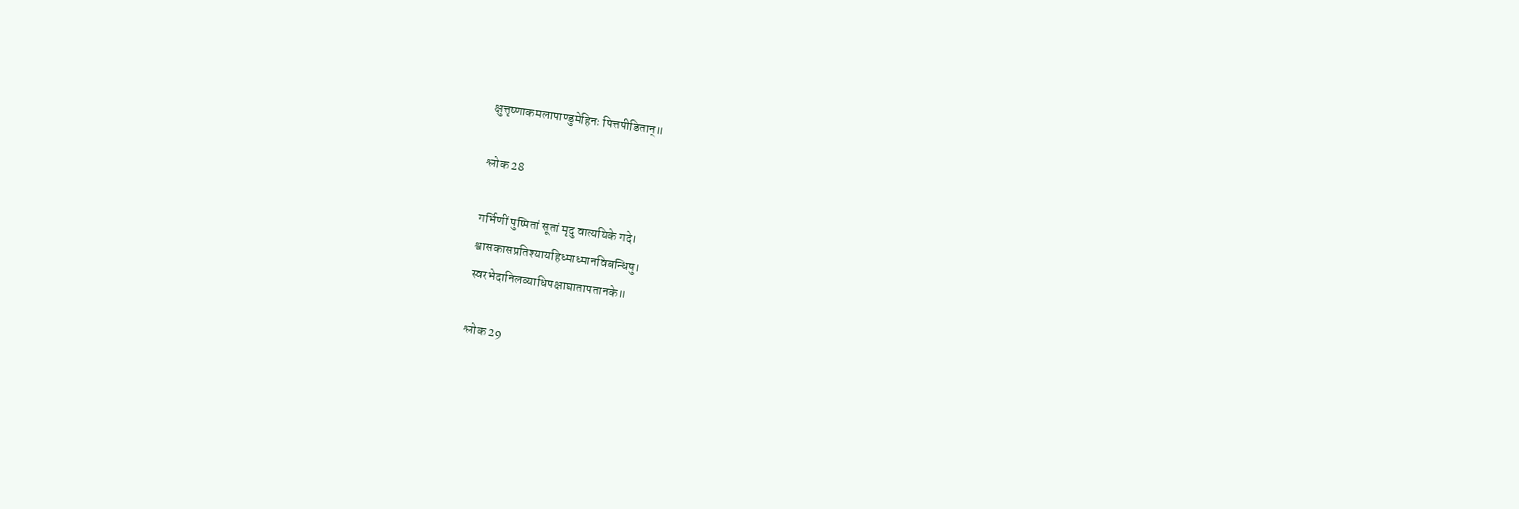क्षुत्तृष्णाकमलापाण्डुमेहिनः पित्तपीडितान्॥

श्लोक 28

गर्भिणीं पुष्पितां सूतां मृदु वात्ययिके गदे।
श्वासकासप्रतिश्यायहिध्माध्मानविबन्धिषु।
स्वरभेदानिलव्याधिपक्षाघातापतानके॥

श्लोक 29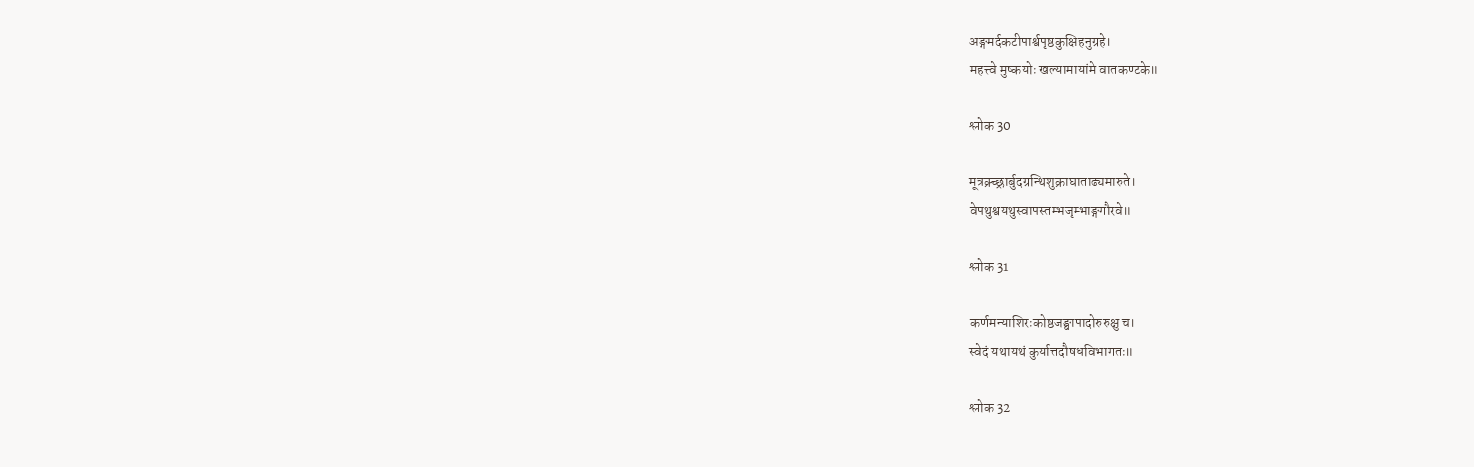अङ्गमर्दकटीपार्श्वपृष्ठकुक्षिहनुग्रहे।
महत्त्वे मुष्कयोः खल्यामायांमे वातकण्टके॥

श्लोक 30

मूत्रक्र्च्छ्रार्बुदग्रन्थिशुक्राघाताढ्यमारुते।
वेपथुश्वयथुस्वापस्तम्भजृम्भाङ्गगौरवे॥

श्लोक 31

कर्णमन्याशिरःकोष्ठजङ्घापादोरुरुक्षु च।
स्वेदं यथायथं कुर्यात्तदौषधविभागतः॥

श्लोक 32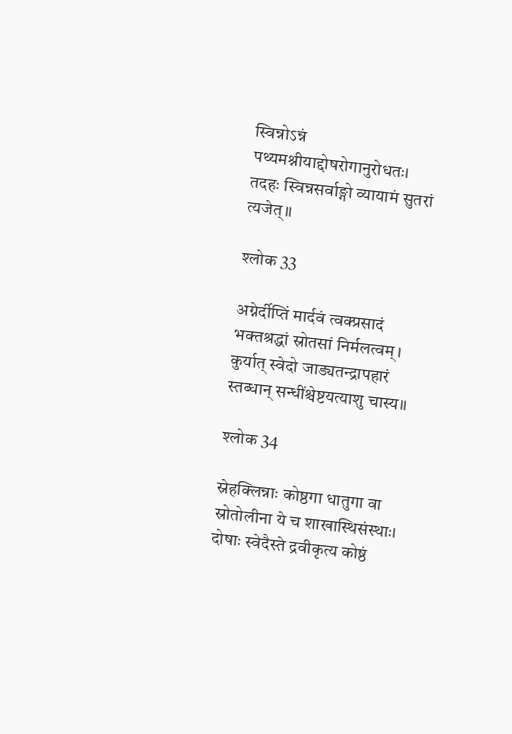स्विन्नोऽन्नं पथ्यमश्नीयाद्दोषरोगानुरोधतः।
तदहः स्विन्नसर्वाङ्गो व्यायामं सुतरां त्यजेत्॥

श्लोक 33

अग्नेर्दीप्तिं मार्दवं त्वक्प्रसादं भक्तश्रद्धां स्रोतसां निर्मलत्वम्।
कुर्यात् स्वेदो जाड्यतन्द्रापहारं स्तब्धान् सन्धींश्चेष्टयत्याशु चास्य॥

श्लोक 34

स्नेहक्लिन्नाः कोष्ठगा धातुगा वा स्रोतोलीना ये च शाखास्थिसंस्थाः।
दोषाः स्वेदैस्ते द्रवीकृत्य कोष्ठं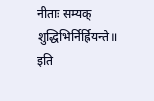नीताः सम्यक् शुद्धिभिर्निर्ह्रियन्ते॥
इति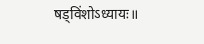षड्विंशोऽध्यायः॥